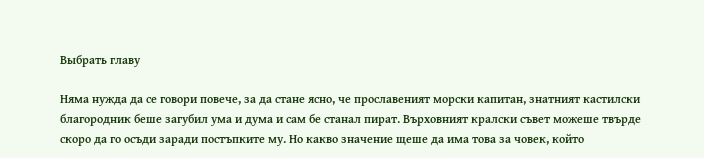Выбрать главу

Няма нужда да се говори повече, за да стане ясно, че прославеният морски капитан, знатният кастилски благородник беше загубил ума и дума и сам бе станал пират. Върховният кралски съвет можеше твърде скоро да го осъди заради постъпките му. Но какво значение щеше да има това за човек, който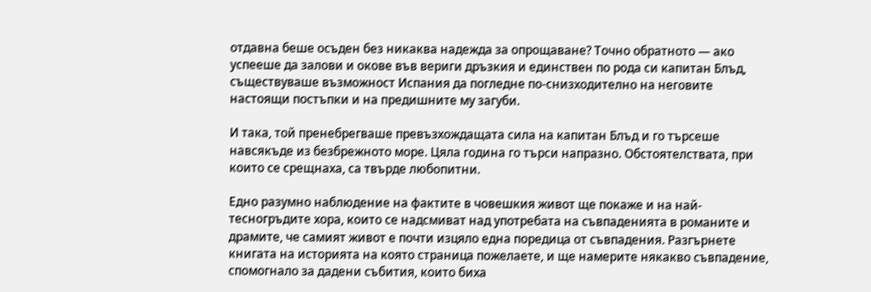отдавна беше осъден без никаква надежда за опрощаване? Точно обратното — ако успееше да залови и окове във вериги дръзкия и единствен по рода си капитан Блъд, съществуваше възможност Испания да погледне по-снизходително на неговите настоящи постъпки и на предишните му загуби.

И така, той пренебрегваше превъзхождащата сила на капитан Блъд и го търсеше навсякъде из безбрежното море. Цяла година го търси напразно. Обстоятелствата, при които се срещнаха, са твърде любопитни.

Едно разумно наблюдение на фактите в човешкия живот ще покаже и на най-тесногръдите хора, които се надсмиват над употребата на съвпаденията в романите и драмите, че самият живот е почти изцяло една поредица от съвпадения. Разгърнете книгата на историята на която страница пожелаете, и ще намерите някакво съвпадение, спомогнало за дадени събития, които биха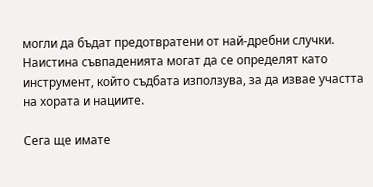могли да бъдат предотвратени от най-дребни случки. Наистина съвпаденията могат да се определят като инструмент, който съдбата използува, за да извае участта на хората и нациите.

Сега ще имате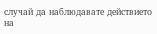случай да наблюдавате действието на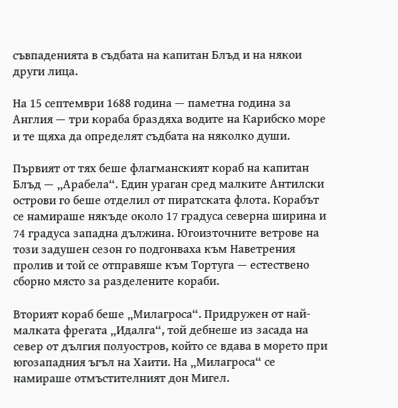съвпаденията в съдбата на капитан Блъд и на някои други лица.

На 15 септември 1688 година — паметна година за Англия — три кораба браздяха водите на Карибско море и те щяха да определят съдбата на няколко души.

Първият от тях беше флагманският кораб на капитан Блъд — „Арабела“. Един ураган сред малките Антилски острови го беше отделил от пиратската флота. Корабът се намираше някъде около 17 градуса северна ширина и 74 градуса западна дължина. Югоизточните ветрове на този задушен сезон го подгонваха към Наветрения пролив и той се отправяше към Тортуга — естествено сборно място за разделените кораби.

Вторият кораб беше „Милагроса“. Придружен от най-малката фрегата „Идалга“, той дебнеше из засада на север от дългия полуостров, който се вдава в морето при югозападния ъгъл на Хаити. На „Милагроса“ се намираше отмъстителният дон Мигел.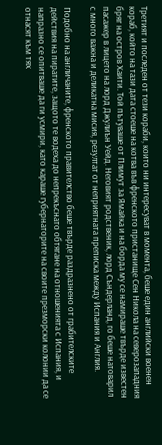Третият и последен от тези кораби, които ни интересуват в момента, беше един английски военен кораб, който на тази дата стоеше на котва във френското пристанище Сен Никола на северозападния бряг на остров Хаити. Той пътуваше от Плимут за Ямайка и на борда му се намираше твърде известен пасажер в лицето на лорд Джулиън Уейд. Неговият родственик, лорд Съндерланд, го беше натоварил с много важна и деликатна мисия, резултат от неприятната преписка между Испания и Англия.

Подобно на англичаните, френското правителство беше твърде раздразнено от грабителските действия на пиратите, защото те водеха до непрекъснато обтягане на отношенията с Испания, и напразно се опитваше да ги усмири, като караше губернаторите на своите презморски колонии да се отнасят към тях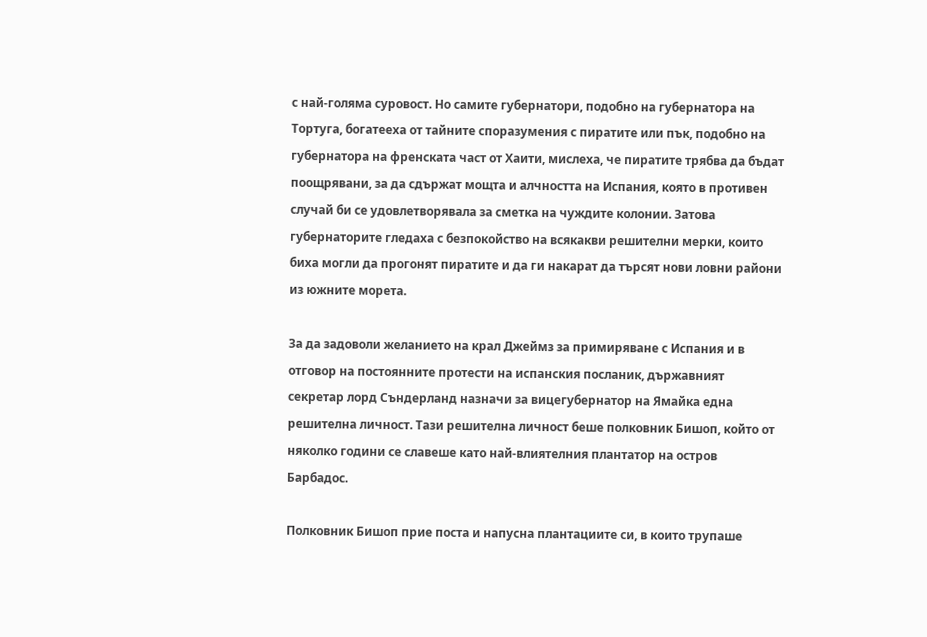с най-голяма суровост. Но самите губернатори, подобно на губернатора на Тортуга, богатееха от тайните споразумения с пиратите или пък, подобно на губернатора на френската част от Хаити, мислеха, че пиратите трябва да бъдат поощрявани, за да сдържат мощта и алчността на Испания, която в противен случай би се удовлетворявала за сметка на чуждите колонии. Затова губернаторите гледаха с безпокойство на всякакви решителни мерки, които биха могли да прогонят пиратите и да ги накарат да търсят нови ловни райони из южните морета.

За да задоволи желанието на крал Джеймз за примиряване с Испания и в отговор на постоянните протести на испанския посланик, държавният секретар лорд Съндерланд назначи за вицегубернатор на Ямайка една решителна личност. Тази решителна личност беше полковник Бишоп, който от няколко години се славеше като най-влиятелния плантатор на остров Барбадос.

Полковник Бишоп прие поста и напусна плантациите си, в които трупаше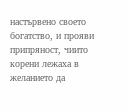настървено своето богатство, и прояви припряност, чиито корени лежаха в желанието да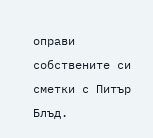оправи собствените си сметки с Питър Блъд.